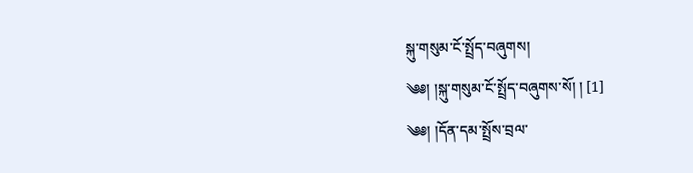སྐུ་གསུམ་ངོ་སྤྲོད་བཞུགས།
༄༅། །སྐུ་གསུམ་ངོ་སྤྲོད་བཞུགས་སོ། ། [1]
༄༅། །དོན་དམ་སྤྲོས་བྲལ་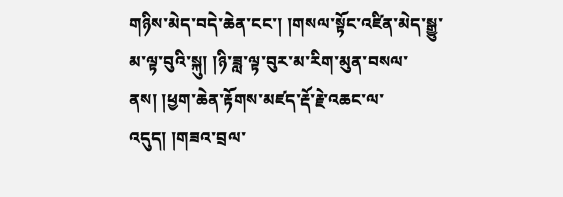གཉིས་མེད་བདེ་ཆེན་ངང་། །གསལ་སྟོང་འཛིན་མེད་སྒྱུ་མ་ལྟ་བུའི་སྐུ། །ཉི་ཟླ་ལྟ་བུར་མ་རིག་མུན་བསལ་ནས། །ཕྱག་ཆེན་རྟོགས་མཛད་རྡོ་རྗེ་འཆང་ལ་འདུད། །གཟའ་བྲལ་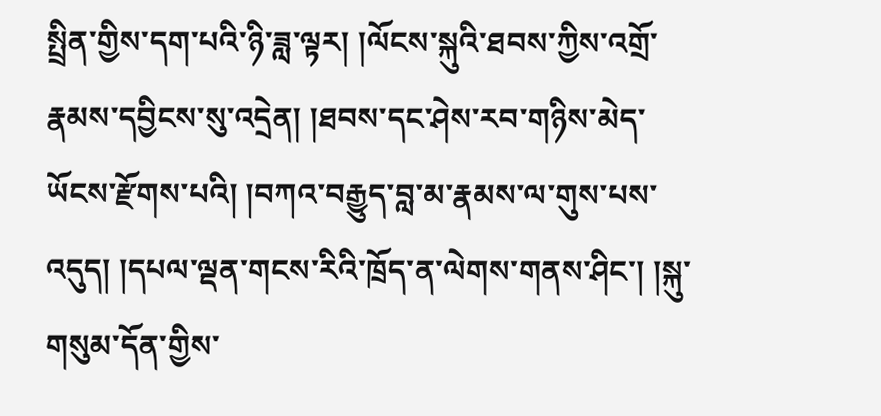སྤྲིན་གྱིས་དག་པའི་ཉི་ཟླ་ལྟར། །ལོངས་སྐུའི་ཐབས་ཀྱིས་འགྲོ་རྣམས་དབྱིངས་སུ་འདྲེན། །ཐབས་དང་ཤེས་རབ་གཉིས་མེད་ཡོངས་རྫོགས་པའི། །བཀའ་བརྒྱུད་བླ་མ་རྣམས་ལ་གུས་པས་འདུད། །དཔལ་ལྡན་གངས་རིའི་ཁྲོད་ན་ལེགས་གནས་ཤིང་། །སྐུ་གསུམ་དོན་གྱིས་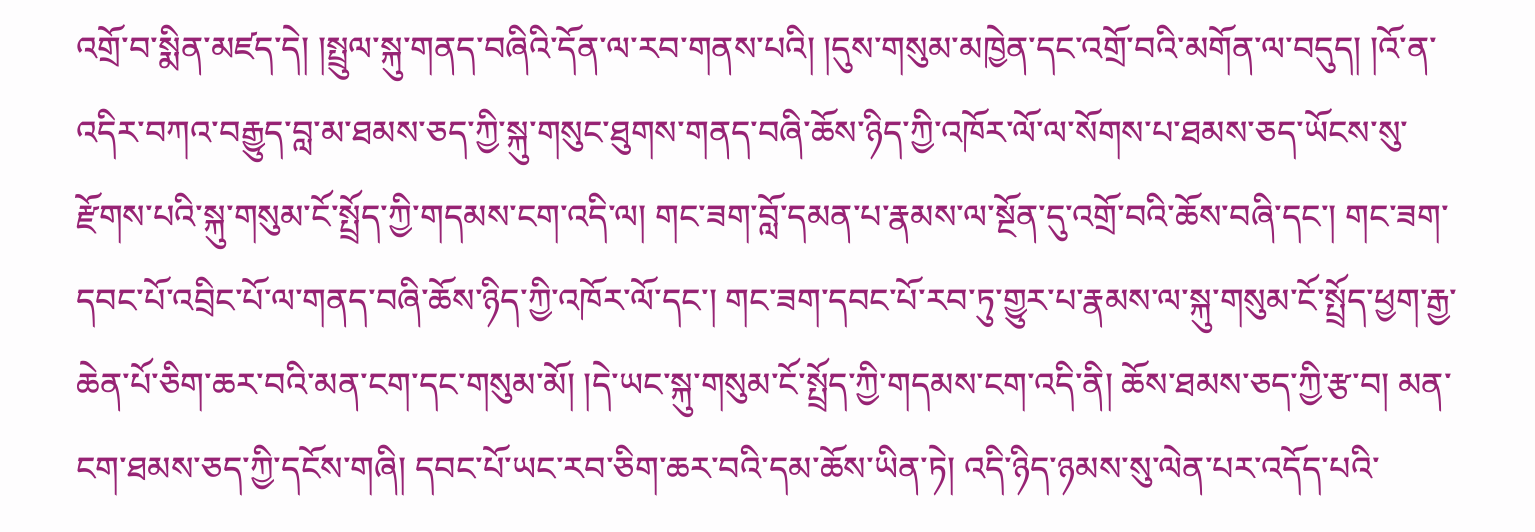འགྲོ་བ་སྨིན་མཛད་དེ། །སྤྲུལ་སྐུ་གནད་བཞིའི་དོན་ལ་རབ་གནས་པའི། །དུས་གསུམ་མཁྱེན་དང་འགྲོ་བའི་མགོན་ལ་བདུད། །འོ་ན་འདིར་བཀའ་བརྒྱུད་བླ་མ་ཐམས་ཅད་ཀྱི་སྐུ་གསུང་ཐུགས་གནད་བཞི་ཆོས་ཉིད་ཀྱི་འཁོར་ལོ་ལ་སོགས་པ་ཐམས་ཅད་ཡོངས་སུ་རྫོགས་པའི་སྐུ་གསུམ་ངོ་སྤྲོད་ཀྱི་གདམས་ངག་འདི་ལ། གང་ཟག་བློ་དམན་པ་རྣམས་ལ་སྔོན་དུ་འགྲོ་བའི་ཆོས་བཞི་དང་། གང་ཟག་དབང་པོ་འབྲིང་པོ་ལ་གནད་བཞི་ཆོས་ཉིད་ཀྱི་འཁོར་ལོ་དང་། གང་ཟག་དབང་པོ་རབ་ཏུ་གྱུར་པ་རྣམས་ལ་སྐུ་གསུམ་ངོ་སྤྲོད་ཕྱག་རྒྱ་ཆེན་པོ་ཅིག་ཆར་བའི་མན་ངག་དང་གསུམ་མོ། །དེ་ཡང་སྐུ་གསུམ་ངོ་སྤྲོད་ཀྱི་གདམས་ངག་འདི་ནི། ཆོས་ཐམས་ཅད་ཀྱི་རྩ་བ། མན་ངག་ཐམས་ཅད་ཀྱི་དངོས་གཞི། དབང་པོ་ཡང་རབ་ཅིག་ཆར་བའི་དམ་ཆོས་ཡིན་ཏེ། འདི་ཉིད་ཉམས་སུ་ལེན་པར་འདོད་པའི་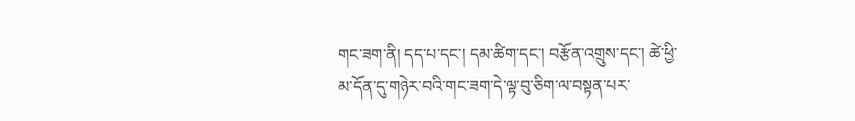གང་ཟག་ནི། དད་པ་དང་། དམ་ཚིག་དང་། བརྩོན་འགྲུས་དང་། ཚེ་ཕྱི་མ་དོན་དུ་གཉེར་བའི་གང་ཟག་དེ་ལྟ་བུ་ཅིག་ལ་བསྟན་པར་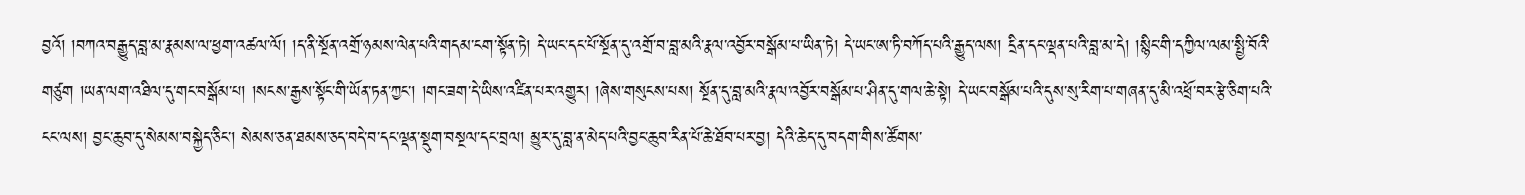བྱའོ། །བཀའ་བརྒྱུད་བླ་མ་རྣམས་ལ་ཕྱག་འཚལ་ལོ། །ད་ནི་སྔོན་འགྲོ་ཉམས་ལེན་པའི་གདམ་ངག་སྟོན་ཏེ། དེ་ཡང་དང་པོ་སྔོན་དུ་འགྲོ་བ་བླ་མའི་རྣལ་འབྱོར་བསྒོམ་པ་ཡིན་ཏེ། དེ་ཡང་ཨ་ཏི་བཀོད་པའི་རྒྱུད་ལས། དྲིན་དང་ལྡན་པའི་བླ་མ་དེ། །སྙིང་གི་དཀྱིལ་ལམ་སྤྱི་བོའི་གཙུག །ཡན་ལག་འཐིལ་དུ་གང་བསྒོམ་པ། །སངས་རྒྱས་སྟོང་གི་ཡོན་ཏན་ཀྱང་། །གང་ཟག་དེ་ཡིས་འཛིན་པར་འགྱུར། །ཞེས་གསུངས་པས། སྔོན་དུ་བླ་མའི་རྣལ་འབྱོར་བསྒོམ་པ་ཤིན་དུ་གལ་ཆེ་སྟེ། དེ་ཡང་བསྒོམ་པའི་དུས་སུ་རིག་པ་གཞན་དུ་མི་འཕྲོ་བར་རྩེ་ཅིག་པའི་ངང་ལས། བྱང་ཆུབ་དུ་སེམས་བསྐྱེད་ཅིང་། སེམས་ཅན་ཐམས་ཅད་བདེ་བ་དང་ལྡན་སྡུག་བསྔལ་དང་བྲལ། མྱུར་དུ་བླ་ན་མེད་པའི་བྱང་ཆུབ་རིན་པོ་ཆེ་ཐོབ་པར་བྱ། དེའི་ཆེད་དུ་བདག་གིས་ཚོགས་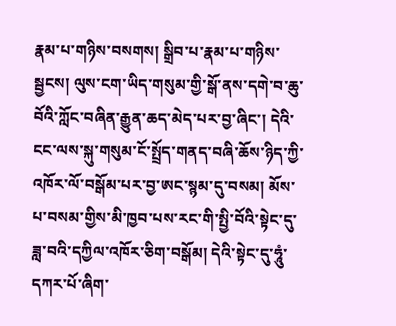རྣམ་པ་གཉིས་བསགས། སྒྲིབ་པ་རྣམ་པ་གཉིས་སྦྱངས། ལུས་ངག་ཡིད་གསུམ་གྱི་སྒོ་ནས་དགེ་བ་ཆུ་བོའི་ཀློང་བཞིན་རྒྱུན་ཆད་མེད་པར་བྱ་ཞིང་། དེའི་ངང་ལས་སྐུ་གསུམ་ངོ་སྤྲོད་གནད་བཞི་ཆོས་ཉིད་ཀྱི་འཁོར་ལོ་བསྒོམ་པར་བྱ་ཨང་སྙམ་དུ་བསམ། མོས་པ་བསམ་གྱིས་མི་ཁྱབ་པས་རང་གི་སྤྱི་བོའི་སྟེང་དུ་ཟླ་བའི་དཀྱིལ་འཁོར་ཅིག་བསྒོམ། དེའི་སྟེང་དུ་ཧཱུཾ་དཀར་པོ་ཞིག་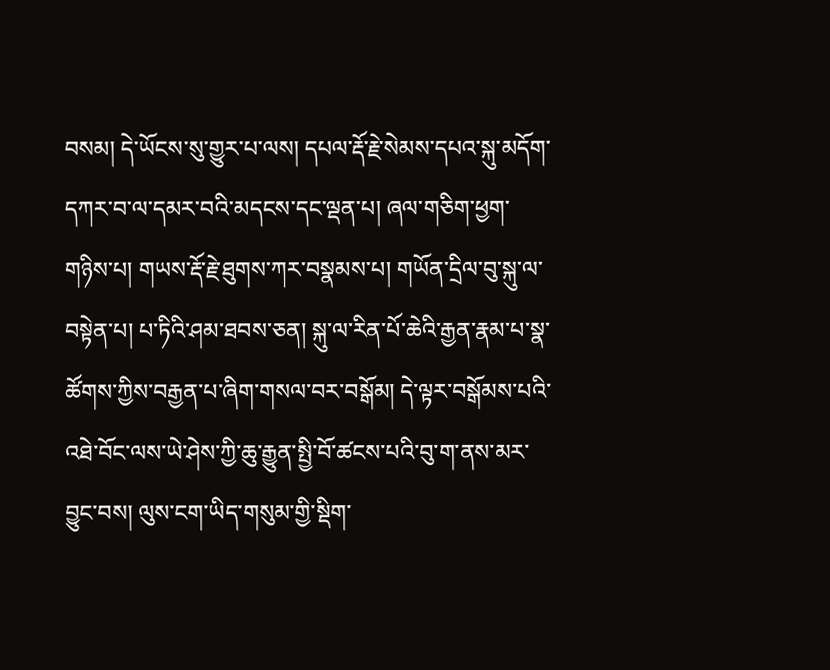བསམ། དེ་ཡོངས་སུ་གྱུར་པ་ལས། དཔལ་རྡོ་རྗེ་སེམས་དཔའ་སྐུ་མདོག་དཀར་བ་ལ་དམར་བའི་མདངས་དང་ལྡན་པ། ཞལ་གཅིག་ཕྱག་གཉིས་པ། གཡས་རྡོ་རྗེ་ཐུགས་ཀར་བསྣམས་པ། གཡོན་དྲིལ་བུ་སྐུ་ལ་བསྟེན་པ། པ་ཏིའི་ཤམ་ཐབས་ཅན། སྐུ་ལ་རིན་པོ་ཆེའི་རྒྱན་རྣམ་པ་སྣ་ཚོགས་ཀྱིས་བརྒྱན་པ་ཞིག་གསལ་བར་བསྒོམ། དེ་ལྟར་བསྒོམས་པའི་འཐེ་བོང་ལས་ཡེ་ཤེས་ཀྱི་ཆུ་རྒྱུན་སྤྱི་བོ་ཚངས་པའི་བུ་ག་ནས་མར་བྱུང་བས། ལུས་ངག་ཡིད་གསུམ་གྱི་སྡིག་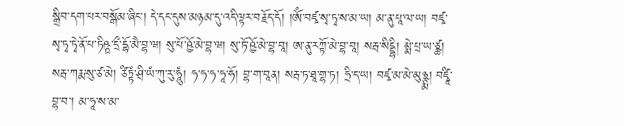སྒྲིབ་དག་པར་བསྒོམ་ཞིང་། དེ་དང་དུས་མཉམ་དུ་འདི་ལྟར་བརྗོད་དོ། །ཨོཾ་བཛྭ་སྭ་ཏྭ་ས་མ་ཡ། མ་ནུ་པཱ་ལ་ཡ། བཛྭ་སྭ་ཏྭ་ཏྭེ་ནོ་པ་ཏིཥྛ་དྲྀ་དྷོ་མཻ་བྷ་ཝ། སུ་པོ་ཥྱོ་མེ་བྷ་ཝ། སུ་ཏོ་ཥྱོ་མེ་བྷ་བཱ། ཨ་ནུ་རཀྟོ་མེ་བྷ་བཱ། སརྦ་སིདྡྷི། མྨེ་པྲ་ཡ་ཙྪ། སརྦ་ཀརྨ་སུ་ཙ་མེ། ཙིཏྟཾ་ཤྲི་ཡཾ་ཀུ་རུ་ཧཱུཾ། ཧ་ཧ་ཧ་ཧཱ་ཧོ། བྷ་ག་བཱན། སརྦ་ཏ་ཐཱ་གྷ་ཏ། ཧྲི་ད་ཡ། བཛྭ་མ་མེ་མུཉྩྨ། བཛྭཱི་བྷ་བ་། མ་ཧཱ་ས་མ་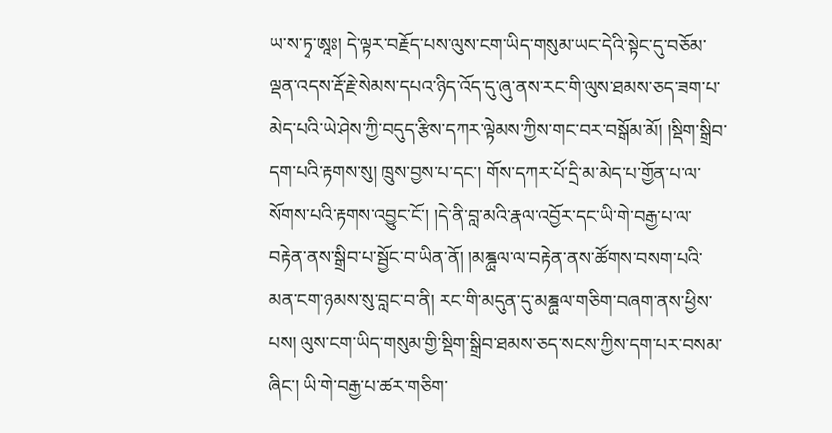ཡ་ས་ཏྭ་ཨཱཿ། དེ་ལྟར་བརྗོད་པས་ལུས་ངག་ཡིད་གསུམ་ཡང་དེའི་སྟེང་དུ་བཅོམ་ལྡན་འདས་རྡོ་རྗེ་སེམས་དཔའ་ཉིད་འོད་དུ་ཞུ་ནས་རང་གི་ལུས་ཐམས་ཅད་ཟག་པ་མེད་པའི་ཡེ་ཤེས་ཀྱི་བདུད་རྩིས་དཀར་ལྟེམས་ཀྱིས་གང་བར་བསྒོམ་མོ། །སྡིག་སྒྲིབ་དག་པའི་རྟགས་སུ། ཁྲུས་བྱས་པ་དང་། གོས་དཀར་པོ་དྲི་མ་མེད་པ་གྱོན་པ་ལ་སོགས་པའི་རྟགས་འབྱུང་ངོ་། །དེ་ནི་བླ་མའི་རྣལ་འབྱོར་དང་ཡི་གེ་བརྒྱ་པ་ལ་བརྟེན་ནས་སྒྲིབ་པ་སྦྱོང་བ་ཡིན་ནོ། །མཎྜྻལ་ལ་བརྟེན་ནས་ཚོགས་བསག་པའི་མན་ངག་ཉམས་སུ་བླང་བ་ནི། རང་གི་མདུན་དུ་མཎྜྻལ་གཅིག་བཞག་ནས་ཕྱིས་པས། ལུས་ངག་ཡིད་གསུམ་གྱི་སྡིག་སྒྲིབ་ཐམས་ཅད་སངས་ཀྱིས་དག་པར་བསམ་ཞིང་། ཡི་གེ་བརྒྱ་པ་ཚར་གཅིག་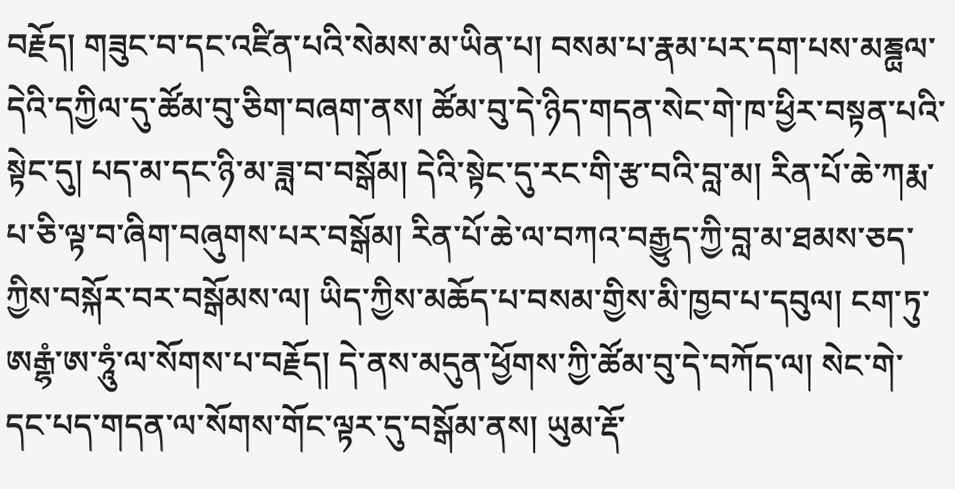བརྗོད། གཟུང་བ་དང་འཛིན་པའི་སེམས་མ་ཡིན་པ། བསམ་པ་རྣམ་པར་དག་པས་མཎྜྻལ་དེའི་དཀྱིལ་དུ་ཚོམ་བུ་ཅིག་བཞག་ནས། ཚོམ་བུ་དེ་ཉིད་གདན་སེང་གེ་ཁ་ཕྱིར་བསྟན་པའི་སྟེང་དུ། པད་མ་དང་ཉི་མ་ཟླ་བ་བསྒོམ། དེའི་སྟེང་དུ་རང་གི་རྩ་བའི་བླ་མ། རིན་པོ་ཆེ་ཀརྨ་པ་ཅི་ལྟ་བ་ཞིག་བཞུགས་པར་བསྒོམ། རིན་པོ་ཆེ་ལ་བཀའ་བརྒྱུད་ཀྱི་བླ་མ་ཐམས་ཅད་ཀྱིས་བསྐོར་བར་བསྒོམས་ལ། ཡིད་ཀྱིས་མཆོད་པ་བསམ་གྱིས་མི་ཁྱབ་པ་དབུལ། ངག་ཏུ་ཨརྒྷཾ་ཨ་ཧཱུཾ་ལ་སོགས་པ་བརྗོད། དེ་ནས་མདུན་ཕྱོགས་ཀྱི་ཚོམ་བུ་དེ་བཀོད་ལ། སེང་གེ་དང་པད་གདན་ལ་སོགས་གོང་ལྟར་དུ་བསྒོམ་ནས། ཡུམ་རྡོ་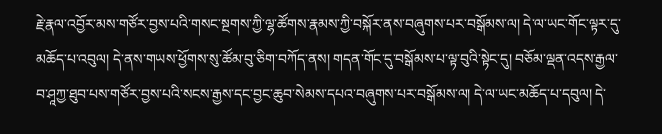རྗེ་རྣལ་འབྱོར་མས་གཙོར་བྱས་པའི་གསང་སྔགས་ཀྱི་ལྷ་ཚོགས་རྣམས་ཀྱི་བསྐོར་ནས་བཞུགས་པར་བསྒོམས་ལ། དེ་ལ་ཡང་གོང་ལྟར་དུ་མཆོད་པ་འབུལ། དེ་ནས་གཡས་ཕྱོགས་སུ་ཚོམ་བུ་ཅིག་བཀོད་ནས། གདན་གོང་དུ་བསྒོམས་པ་ལྟ་བུའི་སྟེང་དུ། བཅོམ་ལྡན་འདས་རྒྱལ་བ་ཤཱཀྱ་ཐུབ་པས་གཙོར་བྱས་པའི་སངས་རྒྱས་དང་བྱང་ཆུབ་སེམས་དཔའ་བཞུགས་པར་བསྒོམས་ལ། དེ་ལ་ཡང་མཆོད་པ་དབུལ། དེ་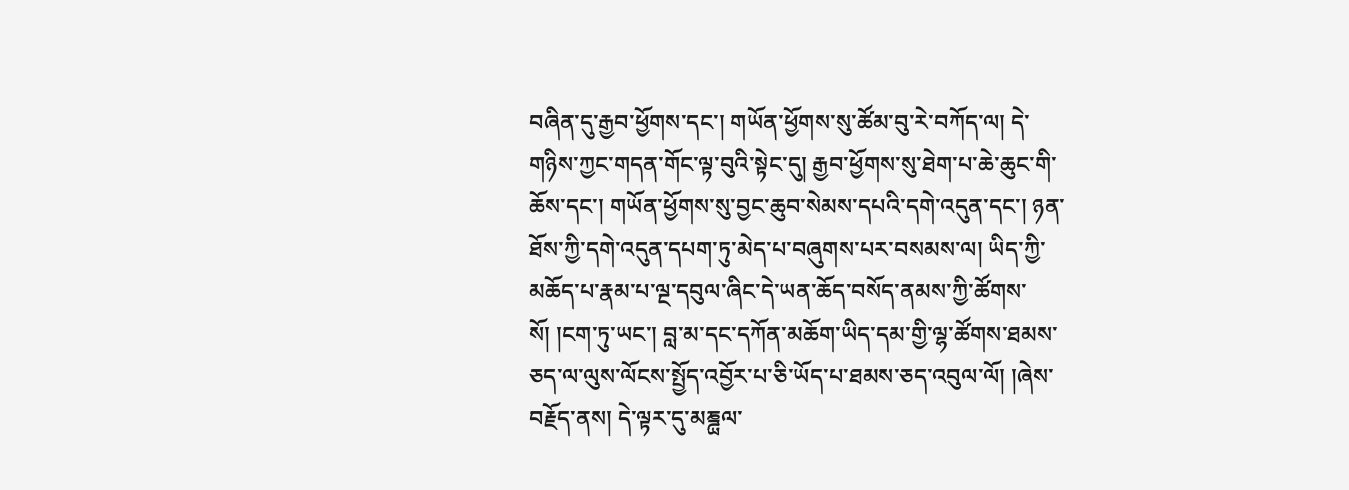བཞིན་དུ་རྒྱབ་ཕྱོགས་དང་། གཡོན་ཕྱོགས་སུ་ཚོམ་བུ་རེ་བཀོད་ལ། དེ་གཉིས་ཀྱང་གདན་གོང་ལྟ་བུའི་སྟེང་དུ། རྒྱབ་ཕྱོགས་སུ་ཐེག་པ་ཆེ་ཆུང་གི་ཆོས་དང་། གཡོན་ཕྱོགས་སུ་བྱང་ཆུབ་སེམས་དཔའི་དགེ་འདུན་དང་། ཉན་ཐོས་ཀྱི་དགེ་འདུན་དཔག་ཏུ་མེད་པ་བཞུགས་པར་བསམས་ལ། ཡིད་ཀྱི་མཆོད་པ་རྣམ་པ་ལྔ་དབུལ་ཞིང་དེ་ཡན་ཆོད་བསོད་ནམས་ཀྱི་ཚོགས་སོ། །ངག་ཏུ་ཡང་། བླ་མ་དང་དཀོན་མཆོག་ཡིད་དམ་གྱི་ལྷ་ཚོགས་ཐམས་ཅད་ལ་ལུས་ལོངས་སྤྱོད་འབྱོར་པ་ཅི་ཡོད་པ་ཐམས་ཅད་འབུལ་ལོ། །ཞེས་བརྗོད་ནས། དེ་ལྟར་དུ་མཎྜྻལ་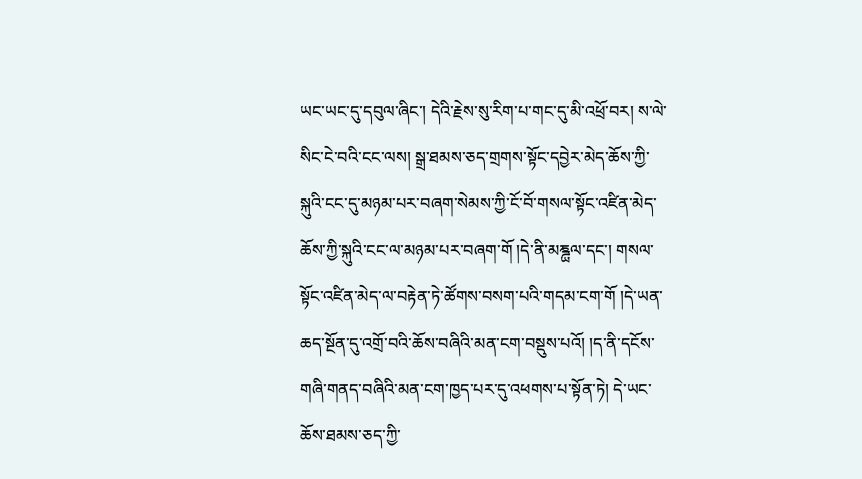ཡང་ཡང་དུ་དབུལ་ཞིང་། དེའི་རྗེས་སུ་རིག་པ་གང་དུ་མི་འཕྲོ་བར། ས་ལེ་སིང་ངེ་བའི་ངང་ལས། སྒྲ་ཐམས་ཅད་གྲགས་སྟོང་དབྱེར་མེད་ཆོས་ཀྱི་སྐུའི་ངང་དུ་མཉམ་པར་བཞག་སེམས་ཀྱི་ངོ་བོ་གསལ་སྟོང་འཛིན་མེད་ཆོས་ཀྱི་སྐུའི་ངང་ལ་མཉམ་པར་བཞག་གོ །དེ་ནི་མཎྜྻལ་དང་། གསལ་སྟོང་འཛིན་མེད་ལ་བརྟེན་ཏེ་ཚོགས་བསག་པའི་གདམ་ངག་གོ །དེ་ཡན་ཆད་སྔོན་དུ་འགྲོ་བའི་ཆོས་བཞིའི་མན་ངག་བསྡུས་པའོ། །ད་ནི་དངོས་གཞི་གནད་བཞིའི་མན་ངག་ཁྱད་པར་དུ་འཕགས་པ་སྟོན་ཏེ། དེ་ཡང་ཆོས་ཐམས་ཅད་ཀྱི་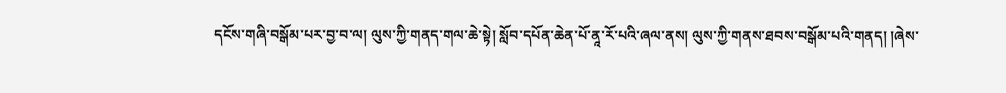དངོས་གཞི་བསྒོམ་པར་བྱ་བ་ལ། ལུས་ཀྱི་གནད་གལ་ཆེ་སྟེ། སློབ་དཔོན་ཆེན་པོ་ནཱ་རོ་པའི་ཞལ་ནས། ལུས་ཀྱི་གནས་ཐབས་བསྒོམ་པའི་གནད། །ཞེས་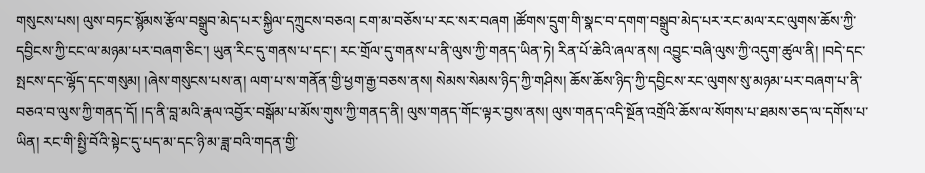གསུངས་པས། ལུས་བཏང་སྙོམས་རྩོལ་བསྒྲུབ་མེད་པར་སྐྱིལ་དཀྲུངས་བཅའ། ངག་མ་བཅོས་པ་རང་སར་བཞག །ཚོགས་དྲུག་གི་སྣང་བ་དགག་བསྒྲུབ་མེད་པར་རང་མལ་རང་ལུགས་ཆོས་ཀྱི་དབྱིངས་ཀྱི་ངང་ལ་མཉམ་པར་བཞག་ཅིང་། ཡུན་རིང་དུ་གནས་པ་དང་། རང་གྲོལ་དུ་གནས་པ་ནི་ལུས་ཀྱི་གནད་ཡིན་ཏེ། རིན་པོ་ཆེའི་ཞལ་ནས། འབྱུང་བཞི་ལུས་ཀྱི་འདུག་ཚུལ་ནི། །བདེ་དང་སྤངས་དང་ལྷོད་དང་གསུམ། །ཞེས་གསུངས་པས་ན། ལག་པ་ས་གནོན་གྱི་ཕྱག་རྒྱ་བཅས་ནས། སེམས་སེམས་ཉིད་ཀྱི་གཤིས། ཆོས་ཆོས་ཉིད་ཀྱི་དབྱིངས་རང་ལུགས་སུ་མཉམ་པར་བཞག་པ་ནི་བཅའ་བ་ལུས་ཀྱི་གནད་དོ། །ད་ནི་བླ་མའི་རྣལ་འབྱོར་བསྒོམ་པ་མོས་གུས་ཀྱི་གནད་ནི། ལུས་གནད་གོང་ལྟར་བྱས་ནས། ལུས་གནད་འདི་སྔོན་འགྲོའི་ཆོས་ལ་སོགས་པ་ཐམས་ཅད་ལ་དགོས་པ་ཡིན། རང་གི་སྤྱི་བོའི་སྟེང་དུ་པད་མ་དང་ཉི་མ་ཟླ་བའི་གདན་གྱི་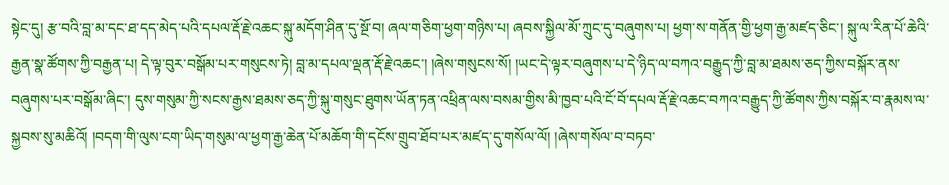སྟེང་དུ། རྩ་བའི་བླ་མ་དང་ཐ་དད་མེད་པའི་དཔལ་རྡོ་རྗེ་འཆང་སྐུ་མདོག་ཤིན་དུ་སྔོ་བ། ཞལ་གཅིག་ཕྱག་གཉིས་པ། ཞབས་སྐྱིལ་མོ་ཀྲུང་དུ་བཞུགས་པ། ཕྱག་ས་གནོན་གྱི་ཕྱག་རྒྱ་མཛད་ཅིང་། སྐུ་ལ་རིན་པོ་ཆེའི་རྒྱན་སྣ་ཚོགས་ཀྱི་བརྒྱན་པ། དེ་ལྟ་བུར་བསྒོམ་པར་གསུངས་ཏེ། བླ་མ་དཔལ་ལྡན་རྡོ་རྗེ་འཆང་། །ཞེས་གསུངས་སོ། །ཡང་དེ་ལྟར་བཞུགས་པ་དེ་ཉིད་ལ་བཀའ་བརྒྱུད་ཀྱི་བླ་མ་ཐམས་ཅད་ཀྱིས་བསྐོར་ནས་བཞུགས་པར་བསྒོམ་ཞིང་། དུས་གསུམ་ཀྱི་སངས་རྒྱས་ཐམས་ཅད་ཀྱི་སྐུ་གསུང་ཐུགས་ཡོན་ཏན་འཕྲིན་ལས་བསམ་གྱིས་མི་ཁྱབ་པའི་ངོ་བོ་དཔལ་རྡོ་རྗེ་འཆང་བཀའ་བརྒྱུད་ཀྱི་ཚོགས་ཀྱིས་བསྐོར་བ་རྣམས་ལ་སྐྱབས་སུ་མཆིའོ། །བདག་གི་ལུས་ངག་ཡིད་གསུམ་ལ་ཕྱག་རྒྱ་ཆེན་པོ་མཆོག་གི་དངོས་གྲུབ་ཐོབ་པར་མཛད་དུ་གསོལ་ལོ། །ཞེས་གསོལ་བ་བཏབ་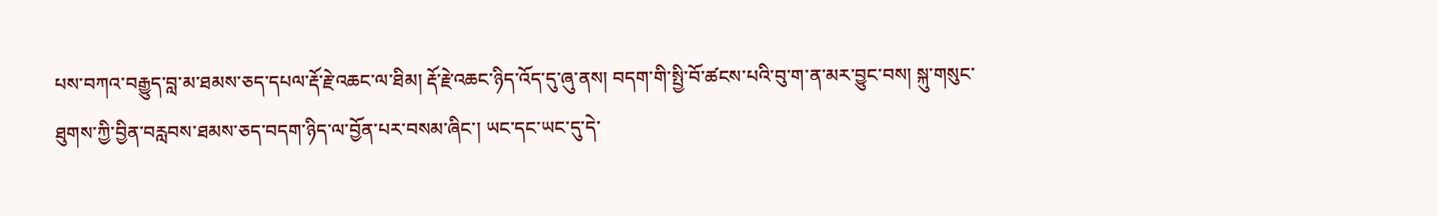པས་བཀའ་བརྒྱུད་བླ་མ་ཐམས་ཅད་དཔལ་རྡོ་རྗེ་འཆང་ལ་ཐིམ། རྡོ་རྗེ་འཆང་ཉིད་འོད་དུ་ཞུ་ནས། བདག་གི་སྤྱི་བོ་ཚངས་པའི་བུ་ག་ན་མར་བྱུང་བས། སྐུ་གསུང་ཐུགས་ཀྱི་བྱིན་བརླབས་ཐམས་ཅད་བདག་ཉིད་ལ་བྱོན་པར་བསམ་ཞིང་། ཡང་དང་ཡང་དུ་དེ་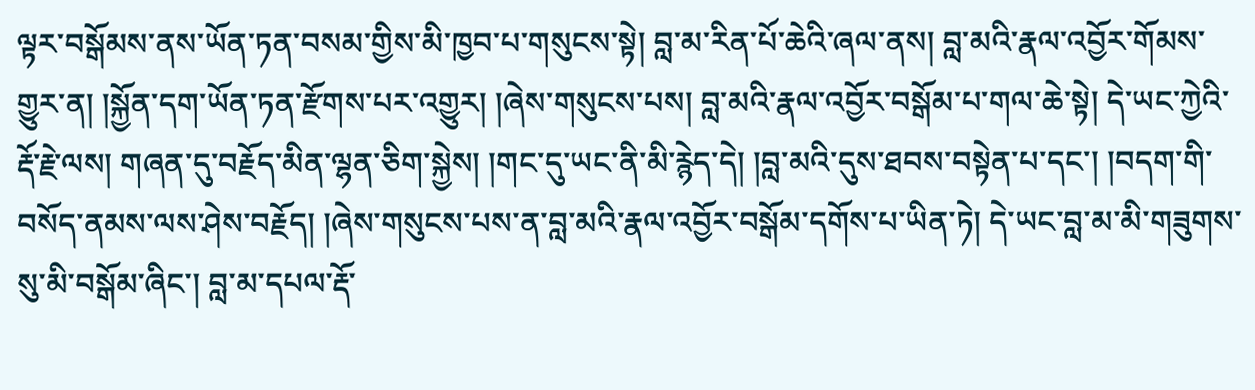ལྟར་བསྒོམས་ནས་ཡོན་ཏན་བསམ་གྱིས་མི་ཁྱབ་པ་གསུངས་སྟེ། བླ་མ་རིན་པོ་ཆེའི་ཞལ་ནས། བླ་མའི་རྣལ་འབྱོར་གོམས་གྱུར་ན། །སྐྱོན་དག་ཡོན་ཏན་རྫོགས་པར་འགྱུར། །ཞེས་གསུངས་པས། བླ་མའི་རྣལ་འབྱོར་བསྒོམ་པ་གལ་ཆེ་སྟེ། དེ་ཡང་ཀྱེའི་རྡོ་རྗེ་ལས། གཞན་དུ་བརྗོད་མིན་ལྷན་ཅིག་སྐྱེས། །གང་དུ་ཡང་ནི་མི་རྙེད་དེ། །བླ་མའི་དུས་ཐབས་བསྟེན་པ་དང་། །བདག་གི་བསོད་ནམས་ལས་ཤེས་བརྗོད། །ཞེས་གསུངས་པས་ན་བླ་མའི་རྣལ་འབྱོར་བསྒོམ་དགོས་པ་ཡིན་ཏེ། དེ་ཡང་བླ་མ་མི་གཟུགས་སུ་མི་བསྒོམ་ཞིང་། བླ་མ་དཔལ་རྡོ་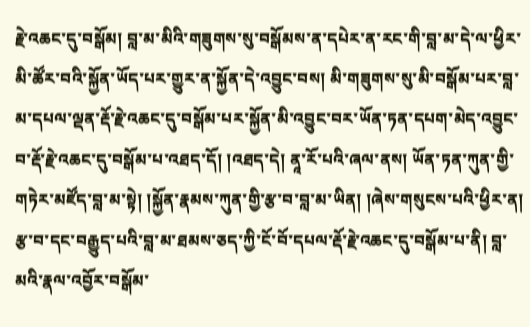རྗེ་འཆང་དུ་བསྒོམ། བླ་མ་མིའི་གཟུགས་སུ་བསྒོམས་ན་དཔེར་ན་རང་གི་བླ་མ་དེ་ལ་ཕྱིར་མི་ཚོར་བའི་སྐྱོན་ཡོད་པར་གྱུར་ན་སྐྱོན་དེ་འབྱུང་བས། མི་གཟུགས་སུ་མི་བསྒོམ་པར་བླ་མ་དཔལ་ལྡན་རྡོ་རྗེ་འཆང་དུ་བསྒོམ་པར་སྐྱོན་མི་འབྱུང་བར་ཡོན་ཏན་དཔག་མེད་འབྱུང་བ་རྡོ་རྗེ་འཆང་དུ་བསྒོམ་པ་འཐད་དོ། །འཐད་དེ། ནཱ་རོ་པའི་ཞལ་ནས། ཡོན་ཏན་ཀུན་གྱི་གཏེར་མཛོད་བླ་མ་སྟེ། །སྐྱོན་རྣམས་ཀུན་གྱི་རྩ་བ་བླ་མ་ཡིན། །ཞེས་གསུངས་པའི་ཕྱིར་ན། རྩ་བ་དང་བརྒྱུད་པའི་བླ་མ་ཐམས་ཅད་ཀྱི་ངོ་བོ་དཔལ་རྡོ་རྗེ་འཆང་དུ་བསྒོམ་པ་ནི། བླ་མའི་རྣལ་འབྱོར་བསྒོམ་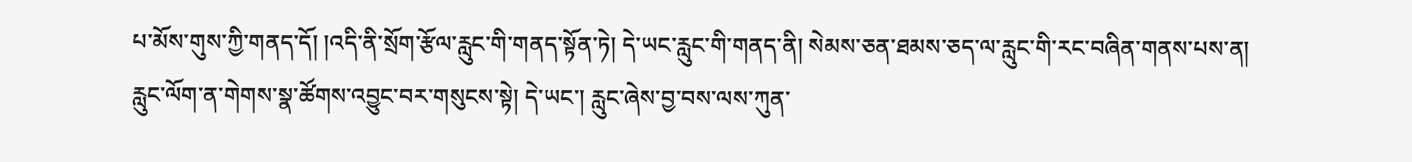པ་མོས་གུས་ཀྱི་གནད་དོ། །འདི་ནི་སྲོག་རྩོལ་རླུང་གི་གནད་སྟོན་ཏེ། དེ་ཡང་རླུང་གི་གནད་ནི། སེམས་ཅན་ཐམས་ཅད་ལ་རླུང་གི་རང་བཞིན་གནས་པས་ན། རླུང་ལོག་ན་གེགས་སྣ་ཚོགས་འབྱུང་བར་གསུངས་སྟེ། དེ་ཡང་། རླུང་ཞེས་བྱ་བས་ལས་ཀུན་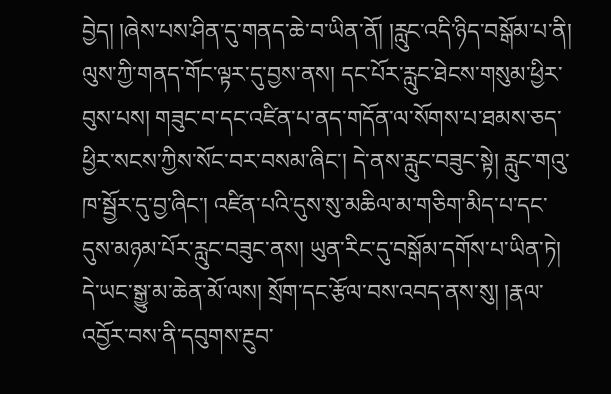བྱེད། །ཞེས་པས་ཤིན་དུ་གནད་ཆེ་བ་ཡིན་ནོ། །རླུང་འདི་ཉིད་བསྒོམ་པ་ནི། ལུས་ཀྱི་གནད་གོང་ལྟར་དུ་བྱས་ནས། དང་པོར་རླུང་ཐེངས་གསུམ་ཕྱིར་བུས་པས། གཟུང་བ་དང་འཛིན་པ་ནད་གདོན་ལ་སོགས་པ་ཐམས་ཅད་ཕྱིར་སངས་ཀྱིས་སོང་བར་བསམ་ཞིང་། དེ་ནས་རླུང་བཟུང་སྟེ། རླུང་གའུ་ཁ་སྦྱོར་དུ་བྱ་ཞིང་། འཛིན་པའི་དུས་སུ་མཆིལ་མ་གཅིག་མིད་པ་དང་དུས་མཉམ་པོར་རླུང་བཟུང་ནས། ཡུན་རིང་དུ་བསྒོམ་དགོས་པ་ཡིན་ཏེ། དེ་ཡང་སྒྱུ་མ་ཆེན་མོ་ལས། སྲོག་དང་རྩོལ་བས་འབད་ནས་སུ། །རྣལ་འབྱོར་བས་ནི་དབུགས་རྔུབ་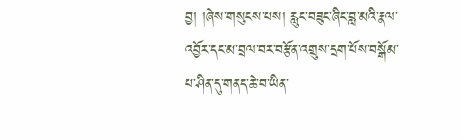བྱ། །ཞེས་གསུངས་པས། རླུང་བཟུང་ཞིང་བླ་མའི་རྣལ་འབྱོར་དང་མ་བྲལ་བར་བརྩོན་འགྲུས་དྲག་པོས་བསྒོམ་པ་ཤིན་དུ་གནད་ཆེ་བ་ཡིན་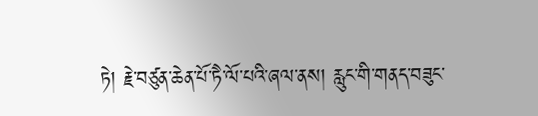ཏེ། རྗེ་བཙུན་ཆེན་པོ་ཏཻ་ལོ་པའི་ཞལ་ནས། རླུང་གི་གནད་བཟུང་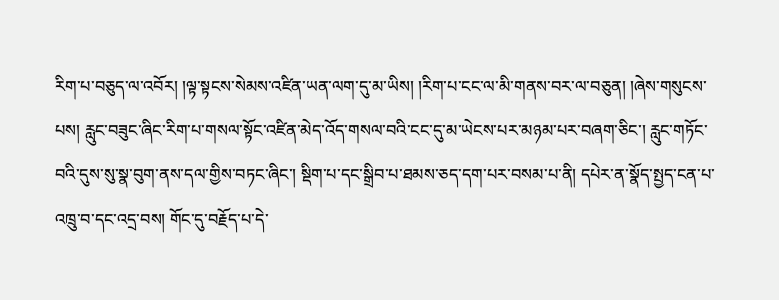རིག་པ་བཅུད་ལ་འབོར། །ལྟ་སྟངས་སེམས་འཛིན་ཡན་ལག་དུ་མ་ཡིས། །རིག་པ་ངང་ལ་མི་གནས་བར་ལ་བཅུན། །ཞེས་གསུངས་པས། རླུང་བཟུང་ཞིང་རིག་པ་གསལ་སྟོང་འཛིན་མེད་འོད་གསལ་བའི་ངང་དུ་མ་ཡེངས་པར་མཉམ་པར་བཞག་ཅིང་། རླུང་གཏོང་བའི་དུས་སུ་སྣ་བུག་ནས་དལ་གྱིས་བཏང་ཞིང་། སྡིག་པ་དང་སྒྲིབ་པ་ཐམས་ཅད་དག་པར་བསམ་པ་ནི། དཔེར་ན་སྣོད་སྤྱད་ངན་པ་འཁྲུ་བ་དང་འདྲ་བས། གོང་དུ་བརྗོད་པ་དེ་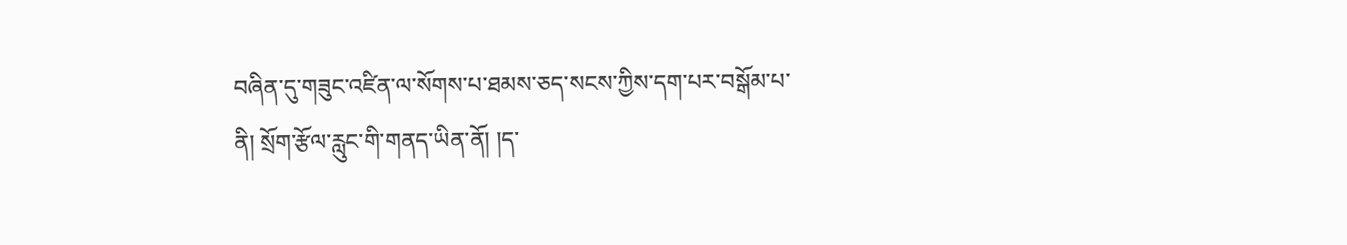བཞིན་དུ་གཟུང་འཛིན་ལ་སོགས་པ་ཐམས་ཅད་སངས་ཀྱིས་དག་པར་བསྒོམ་པ་ནི། སྲོག་རྩོལ་རླུང་གི་གནད་ཡིན་ནོ། །ད་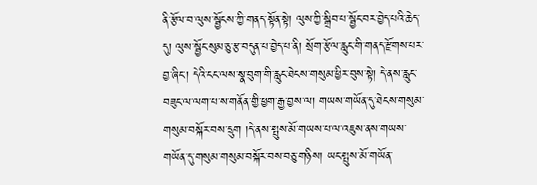ནི་རྩོལ་བ་ལུས་སྦྱོངས་ཀྱི་གནད་སྟོན་སྟེ། ལུས་ཀྱི་སྒྲིབ་པ་སྦྱོང་བར་བྱེད་པའི་ཆེད་དུ། ལུས་སྦྱོང་སུམ་ཅུ་རྩ་བདུན་པ་བྱེད་པ་ནི། སྲོག་རྩོལ་རླུང་གི་གནད་རྫོགས་པར་བྱ་ཞིང་། དེའི་ངང་ལས་སྣ་བུག་གི་རླུང་ཐེངས་གསུམ་ཕྱིར་བུས་སྟེ། དེ་ནས་རླུང་བཟུང་ལ་ལག་པ་ས་གནོན་གྱི་ཕྱག་རྒྱ་བྱས་ལ། གཡས་གཡོན་དུ་ཐེངས་གསུམ་གསུམ་བསྐོར་བས་དྲུག །དེ་ནས་སྤུས་མོ་གཡས་པ་ལ་འཇུས་ནས་གཡས་གཡོན་དུ་གསུམ་གསུམ་བསྐོར་བས་བཅུ་གཉིས། ཡང་སྤུས་མོ་གཡོན་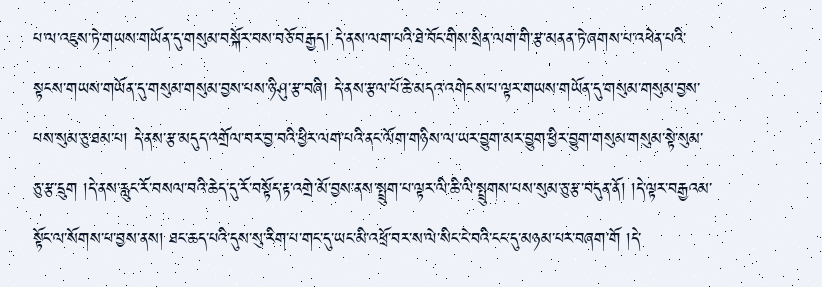པ་ལ་འཇུས་ཏེ་གཡས་གཡོན་དུ་གསུམ་བསྐོར་བས་བཅོ་བརྒྱད། དེ་ནས་ལག་པའི་ཐེ་བོང་གིས་སྲིན་ལག་གི་རྩ་མནན་ཏེ་ཞགས་པ་འཕེན་པའི་སྟངས་གཡས་གཡོན་དུ་གསུམ་གསུམ་བྱས་པས་ཉི་ཤུ་རྩ་བཞི། དེ་ནས་རྩལ་པོ་ཆེ་མདའ་འགེངས་པ་ལྟར་གཡས་གཡོན་དུ་གསུམ་གསུམ་བྱས་པས་སུམ་ཅུ་ཐམ་པ། དེ་ནས་རྩ་མདུད་འགྲོལ་བར་བྱ་བའི་ཕྱིར་ལག་པའི་ནང་ལོག་གཉིས་ལ་ཡར་བྱུག་མར་བྱུག་ཕྱིར་བྱུག་གསུམ་གསུམ་སྟེ་སུམ་ཅུ་རྩ་དྲུག །དེ་ནས་རླུང་རོ་བསལ་བའི་ཆེད་དུ་རོ་བསྟོད་རྟ་འགྲེ་མོ་བྱས་ནས་སྤྲུག་པ་ལྟར་ལི་ཆི་ལི་སྤྲུགས་པས་སུམ་ཅུ་རྩ་བདུན་ནོ། །དེ་ལྟར་བརྒྱའམ་སྟོང་ལ་སོགས་པ་བྱས་ནས། ཐང་ཆད་པའི་དུས་སུ་རིག་པ་གང་དུ་ཡང་མི་འཕྲོ་བར་ས་ལེ་སིང་ངེ་བའི་ངང་དུ་མཉམ་པར་བཞག་གོ །དེ་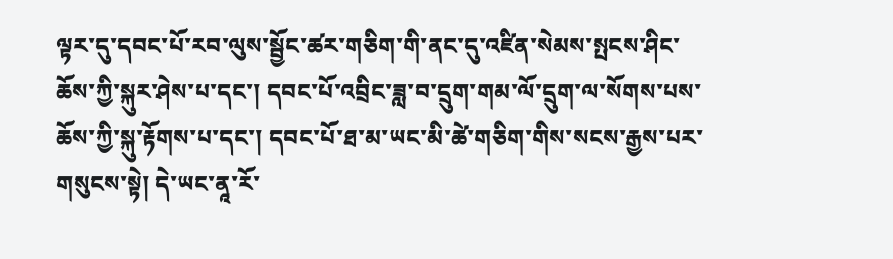ལྟར་དུ་དབང་པོ་རབ་ལུས་སྦྱོང་ཚར་གཅིག་གི་ནང་དུ་འཛིན་སེམས་སྤངས་ཤིང་ཆོས་ཀྱི་སྐུར་ཤེས་པ་དང་། དབང་པོ་འབྲིང་ཟླ་བ་དྲུག་གམ་ལོ་དྲུག་ལ་སོགས་པས་ཆོས་ཀྱི་སྐུ་རྟོགས་པ་དང་། དབང་པོ་ཐ་མ་ཡང་མི་ཚེ་གཅིག་གིས་སངས་རྒྱས་པར་གསུངས་སྟེ། དེ་ཡང་ནཱ་རོ་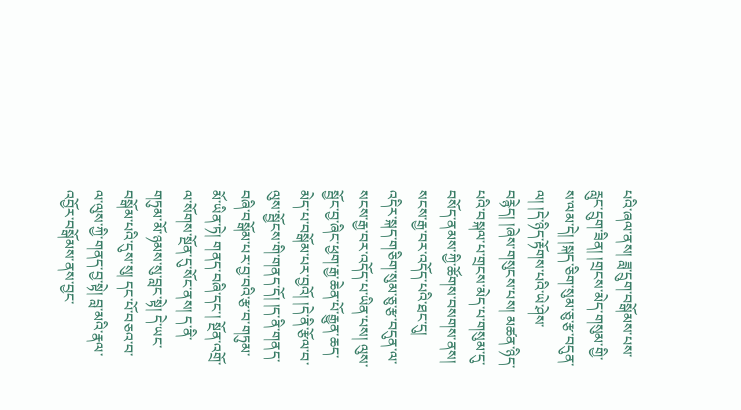པའི་ཞལ་ནས། ཟླ་དྲུག་བསྒོམས་པས་རླུང་དྲུག་ཟིན། །གྲངས་མེད་གསུམ་གྱི་ས་ལམ་དེ། །སྐད་ཅིག་སུམ་ཅུ་རྩ་བདུན་ལ། །དེ་ཉིད་རྟོགས་པའི་ཡེ་ཤེས་བརྙེད། །ཞེས་གསུངས་པས། མཚན་ཉིད་པའི་བསྐལ་པ་གྲངས་མེད་པ་གསུམ་དུ་བསོད་ནམས་ཀྱི་ཚོགས་བསགས་ནས། སངས་རྒྱ་བར་འདོད་པའི་ཐང་དུ། འདིར་སྐད་གཅིག་སུམ་ཅུ་རྩ་བདུན་ལ་སངས་རྒྱ་བར་འདོད་པ་ཡིན་པས། ལུས་སྦྱོང་བྱ་ཞིང་ཕྱག་རྒྱ་ཆེན་པོ་རྒྱུན་ཆད་མེད་པ་བསྒོམ་པར་བྱའོ། །དེ་ནི་རྩོལ་བ་ལུས་སྦྱོངས་གི་གནད་དོ། །ད་ནི་གནད་བཞི་བསྒོམ་པར་བྱ་བའི་རྩ་བ་གཏུམ་མོ་ཡིན་ཏེ། གནད་བཞི་དང་། སྔོན་འགྲོ་ལ་སོགས་སྔོན་དུ་སོང་ནས། ད་ནི་གཏུམ་མོ་ཉམས་སུ་བླང་སྟེ། དེ་ཡང་བསྒོམ་པའི་དུས་སུ། དང་པོ་བཅའ་བ་ལ་ལུས་ཀྱི་གནད་བྱ་སྟེ། བླ་མའི་རྣལ་འབྱོར་བསྒོམས་ནས་བྱང་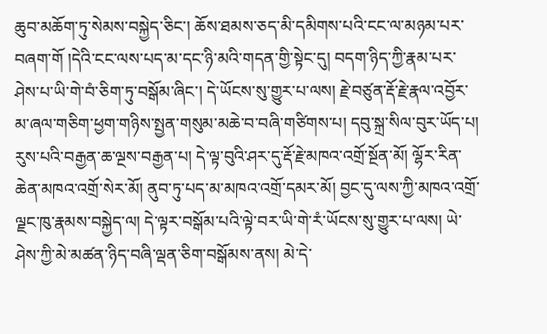ཆུབ་མཆོག་ཏུ་སེམས་བསྐྱེད་ཅིང་། ཆོས་ཐམས་ཅད་མི་དམིགས་པའི་ངང་ལ་མཉམ་པར་བཞག་གོ །དེའི་ངང་ལས་པད་མ་དང་ཉི་མའི་གདན་གྱི་སྟེང་དུ། བདག་ཉིད་ཀྱི་རྣམ་པར་ཤེས་པ་ཡི་གེ་བཾ་ཅིག་ཏུ་བསྒོམ་ཞིང་། དེ་ཡོངས་སུ་གྱུར་པ་ལས། རྗེ་བཙུན་རྡོ་རྗེ་རྣལ་འབྱོར་མ་ཞལ་གཅིག་ཕྱག་གཉིས་སྤྱན་གསུམ་མཆེ་བ་བཞི་གཙིགས་པ། དབུ་སྐྲ་སིལ་བུར་ཡོད་པ། རུས་པའི་བརྒྱན་ཆ་ལྔས་བརྒྱན་པ། དེ་ལྟ་བུའི་ཤར་དུ་རྡོ་རྗེ་མཁའ་འགྲོ་སྔོན་མོ། ལྷོར་རིན་ཆེན་མཁའ་འགྲོ་སེར་མོ། ནུབ་ཏུ་པད་མ་མཁའ་འགྲོ་དམར་མོ། བྱང་དུ་ལས་ཀྱི་མཁའ་འགྲོ་ལྗང་ཁུ་རྣམས་བསྐྱེད་ལ། དེ་ལྟར་བསྒོམ་པའི་ལྟེ་བར་ཡི་གེ་རཾ་ཡོངས་སུ་གྱུར་པ་ལས། ཡེ་ཤེས་ཀྱི་མེ་མཚན་ཉིད་བཞི་ལྡན་ཅིག་བསྒོམས་ནས། མེ་དེ་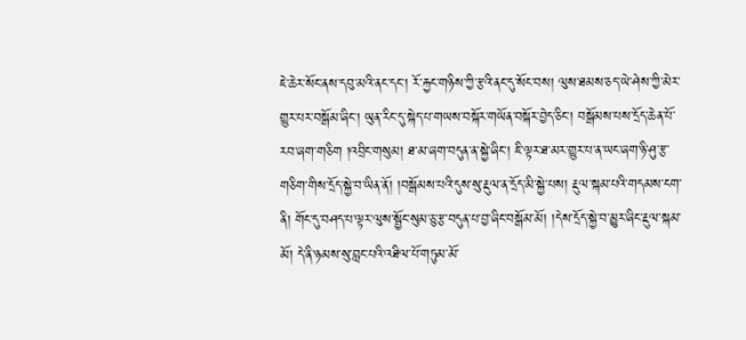ཇེ་ཆེར་སོང་ནས་དབུ་མའི་ནང་དང་། རོ་རྐྱང་གཉིས་ཀྱི་རྩའི་ནང་དུ་སོང་བས། ལུས་ཐམས་ཅད་ཡེ་ཤེས་ཀྱི་མེར་གྱུར་པར་བསྒོམ་ཞིང་། ཡུན་རིང་དུ་སྐེད་པ་གཡས་བསྐོར་གཡོན་བསྐོར་བྱེད་ཅིང་། བསྒོམས་པས་དྲོད་ཆེན་པོ་རབ་ཞག་གཅིག །འབྲིང་གསུམ། ཐ་མ་ཞག་བདུན་ན་སྐྱེ་ཞིང་། ཇི་ལྟར་ཐ་མར་གྱུར་པ་ན་ཡང་ཞག་ཉི་ཤུ་རྩ་གཅིག་གིས་དྲོད་སྐྱེ་བ་ཡིན་ནོ། །བསྒོམས་པའི་དུས་སུ་རྔུལ་ན་དྲོད་མི་སྐྱེ་པས། རྔུལ་སྐམ་པའི་གདམས་ངག་ནི། གོང་དུ་བཤད་པ་ལྟར་ལུས་སྦྱོང་སུམ་ཅུ་རྩ་བདུན་པ་བྱ་ཞིང་བསྒོམ་མོ། །དེས་དྲོད་སྐྱེ་བ་མྱུར་ཞིང་རྔུལ་སྐམ་མོ། དེ་ནི་ཉམས་སུ་བླང་པའི་འཐིལ་པོ་གཏུམ་མོ་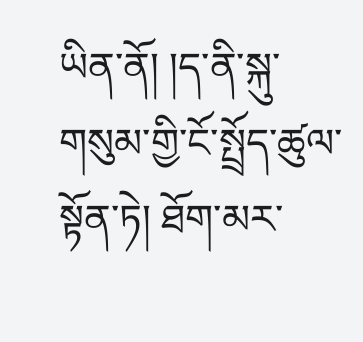ཡིན་ནོ། །ད་ནི་སྐུ་གསུམ་གྱི་ངོ་སྤྲོད་ཚུལ་སྟོན་ཏེ། ཐོག་མར་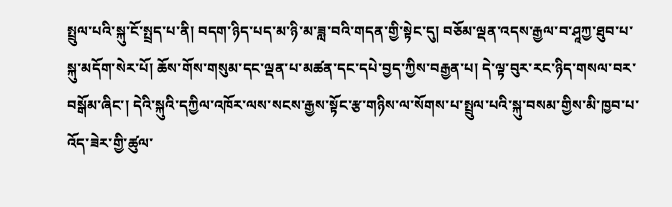སྤྲུལ་པའི་སྐུ་ངོ་སྤྲད་པ་ནི། བདག་ཉིད་པད་མ་ཉི་མ་ཟླ་བའི་གདན་གྱི་སྟེང་དུ། བཅོམ་ལྡན་འདས་རྒྱལ་བ་ཤཱཀྱ་ཐུབ་པ་སྐུ་མདོག་སེར་པོ། ཆོས་གོས་གསུམ་དང་ལྡན་པ་མཚན་དང་དཔེ་བྱད་ཀྱིས་བརྒྱན་པ། དེ་ལྟ་བུར་རང་ཉིད་གསལ་བར་བསྒོམ་ཞིང་། དེའི་སྐུའི་དཀྱིལ་འཁོར་ལས་སངས་རྒྱས་སྟོང་རྩ་གཉིས་ལ་སོགས་པ་སྤྲུལ་པའི་སྐུ་བསམ་གྱིས་མི་ཁྱབ་པ་འོད་ཟེར་གྱི་ཚུལ་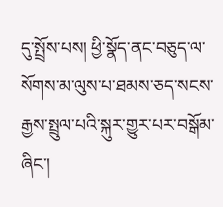དུ་སྤྲོས་པས། ཕྱི་སྣོད་ནང་བཅུད་ལ་སོགས་མ་ལུས་པ་ཐམས་ཅད་སངས་རྒྱས་སྤྲུལ་པའི་སྐུར་གྱུར་པར་བསྒོམ་ཞིང་།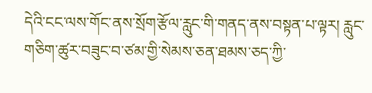དེའི་ངང་ལས་གོང་ནས་སྲོག་རྩོལ་རླུང་གི་གནད་ནས་བསྟན་པ་ལྟར། རླུང་གཅིག་ཚུར་བཟུང་བ་ཙམ་གྱི་སེམས་ཅན་ཐམས་ཅད་ཀྱི་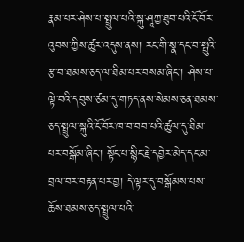རྣམ་པར་ཤེས་པ་སྤྲུལ་པའི་སྐུ་ཤཱཀྱ་ཐུབ་པའི་ངོ་བོར་འུབས་ཀྱིས་ཚུར་འདུས་ནས། རང་གི་སྣ་དང་བ་སྤུའི་རྩ་བ་ཐམས་ཅད་ལ་ཐིམ་པར་བསམ་ཞིང་། ཤེས་པ་ལྟེ་བའི་དབུས་ཙམ་དུ་གཏད་ནས་སེམས་ཅན་ཐམས་ཅད་སྤྲུལ་སྐུའི་ངོ་བོར་ཁ་བ་བབ་པའི་ཚུལ་དུ་ཐིམ་པར་བསྒོམ་ཞིང་། སྟོང་པ་སྙིང་རྗེ་དབྱེར་མེད་དང་མ་བྲལ་བར་བརྟན་པར་བྱ། དེ་ལྟར་དུ་བསྒོམས་པས་ཆོས་ཐམས་ཅད་སྤྲུལ་པའི་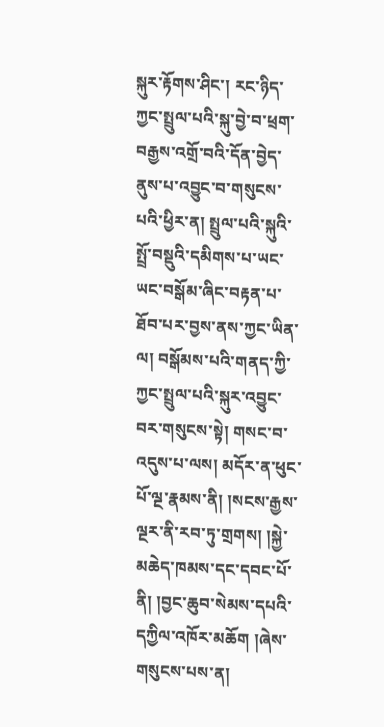སྐུར་རྟོགས་ཤིང་། རང་ཉིད་ཀྱང་སྤྲུལ་པའི་སྐུ་བྱེ་བ་ཕྲག་བརྒྱས་འགྲོ་བའི་དོན་བྱེད་ནུས་པ་འབྱུང་བ་གསུངས་པའི་ཕྱིར་ན། སྤྲུལ་པའི་སྐུའི་སྤྲོ་བསྡུའི་དམིགས་པ་ཡང་ཡང་བསྒོམ་ཞིང་བརྟན་པ་ཐོབ་པར་བྱས་ནས་ཀྱང་ཡིན་ལ། བསྒོམས་པའི་གནད་ཀྱི་ཀྱང་སྤྲུལ་པའི་སྐུར་འབྱུང་བར་གསུངས་སྟེ། གསང་བ་འདུས་པ་ལས། མདོར་ན་ཕུང་པོ་ལྔ་རྣམས་ནི། །སངས་རྒྱས་ལྔར་ནི་རབ་ཏུ་གྲགས། །སྐྱེ་མཆེད་ཁམས་དང་དབང་པོ་ནི། །བྱང་ཆུབ་སེམས་དཔའི་དཀྱིལ་འཁོར་མཆོག །ཞེས་གསུངས་པས་ན།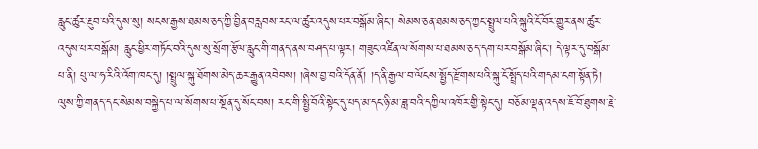རླུང་ཚུར་རྔུབ་པའི་དུས་སུ། སངས་རྒྱས་ཐམས་ཅད་ཀྱི་བྱིན་བརླབས་རང་ལ་ཚུར་འདུས་པར་བསྒོམ་ཞིང་། སེམས་ཅན་ཐམས་ཅད་ཀྱང་སྤྲུལ་པའི་སྐུའི་ངོ་བོར་གྱུར་ནས་ཚུར་འདུས་པར་བསྒོམ། རླུང་ཕྱིར་གཏོང་བའི་དུས་སུ་སྲོག་རྩོལ་རླུང་གི་གནད་ནས་བཤད་པ་ལྟར། གཟུང་འཛིན་ལ་སོགས་པ་ཐམས་ཅད་དག་པར་བསྒོམ་ཞིང་། དེ་ལྟར་དུ་བསྒོམ་པ་ནི། པུ་ལ་ཧ་རིའི་འོག་ཁང་དུ། །སྤྲུལ་སྐུ་ཐོགས་མེད་ཆར་རྒྱུན་འབེབས། །ཞེས་བྱ་བའི་དོན་ནོ། །ད་ནི་རྒྱལ་བ་ལོངས་སྤྱོད་རྫོགས་པའི་སྐུ་ངོ་སྤྲོད་པའི་གདམ་ངག་སྟོན་ཏེ། ལུས་ཀྱི་གནད་དང་སེམས་བསྐྱེད་པ་ལ་སོགས་པ་སྔོན་དུ་སོང་བས། རང་གི་སྤྱི་བོའི་སྟེང་དུ་པད་མ་དང་ཉི་མ་ཟླ་བའི་དཀྱིལ་འཁོར་གྱི་སྟེང་དུ། བཅོམ་ལྡན་འདས་ཇོ་བོ་ཐུགས་རྗེ་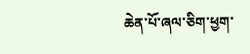ཆེན་པོ་ཞལ་ཅིག་ཕྱག་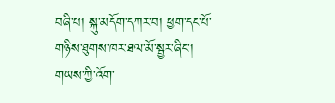བཞི་པ། སྐུ་མདོག་དཀར་བ། ཕྱག་དང་པོ་གཉིས་ཐུགས་ཁར་ཐལ་མོ་སྦྱར་ཞིང་། གཡས་ཀྱི་འོག་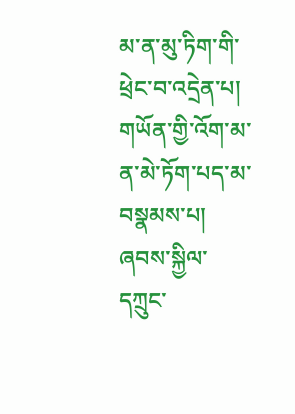མ་ན་མུ་ཏིག་གི་ཕྲེང་བ་འདྲེན་པ། གཡོན་གྱི་འོག་མ་ན་མེ་ཏོག་པད་མ་བསྣམས་པ། ཞབས་སྐྱིལ་དཀྲུང་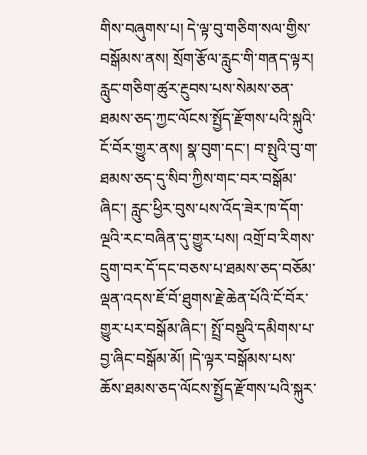གིས་བཞུགས་པ། དེ་ལྟ་བུ་གཅིག་སལ་གྱིས་བསྒོམས་ནས། སྲོག་རྩོལ་རླུང་གི་གནད་ལྟར། རླུང་གཅིག་ཚུར་རྔུབས་པས་སེམས་ཅན་ཐམས་ཅད་ཀྱང་ལོངས་སྤྱོད་རྫོགས་པའི་སྐུའི་ངོ་བོར་གྱུར་ནས། སྣ་བུག་དང་། བ་སྤུའི་བུ་ག་ཐམས་ཅད་དུ་སིབ་ཀྱིས་གང་བར་བསྒོམ་ཞིང་། རླུང་ཕྱིར་བུས་པས་འོད་ཟེར་ཁ་དོག་ལྔའི་རང་བཞིན་དུ་གྱུར་པས། འགྲོ་བ་རིགས་དྲུག་བར་དོ་དང་བཅས་པ་ཐམས་ཅད་བཅོམ་ལྡན་འདས་ཇོ་བོ་ཐུགས་རྗེ་ཆེན་པོའི་ངོ་བོར་གྱུར་པར་བསྒོམ་ཞིང་། སྤྲོ་བསྡུའི་དམིགས་པ་བྱ་ཞིང་བསྒོམ་མོ། །དེ་ལྟར་བསྒོམས་པས་ཆོས་ཐམས་ཅད་ལོངས་སྤྱོད་རྫོགས་པའི་སྐུར་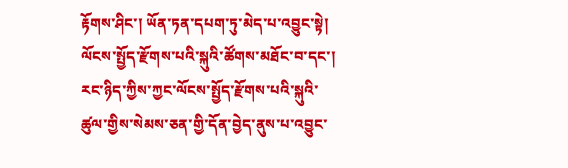རྟོགས་ཤིང་། ཡོན་ཏན་དཔག་ཏུ་མེད་པ་འབྱུང་སྟེ། ལོངས་སྤྱོད་རྫོགས་པའི་སྐུའི་ཚོགས་མཐོང་བ་དང་། རང་ཉིད་ཀྱིས་ཀྱང་ལོངས་སྤྱོད་རྫོགས་པའི་སྐུའི་ཚུལ་གྱིས་སེམས་ཅན་གྱི་དོན་བྱེད་ནུས་པ་འབྱུང་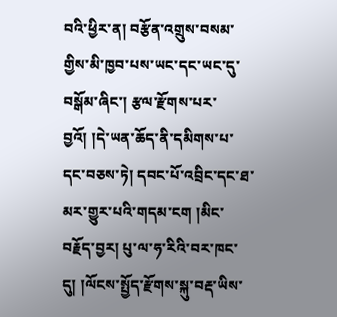བའི་ཕྱིར་ན། བརྩོན་འགྲུས་བསམ་གྱིས་མི་ཁྱབ་པས་ཡང་དང་ཡང་དུ་བསྒོམ་ཞིང་། རྩལ་རྫོགས་པར་བྱའོ། །དེ་ཡན་ཆོད་ནི་དམིགས་པ་དང་བཅས་ཏེ། དབང་པོ་འབྲིང་དང་ཐ་མར་གྱུར་པའི་གདམ་ངག །མིང་བརྗོད་བྱར། པུ་ལ་ཧ་རིའི་བར་ཁང་དུ། །ལོངས་སྤྱོད་རྫོགས་སྐུ་བརྡ་ཡིས་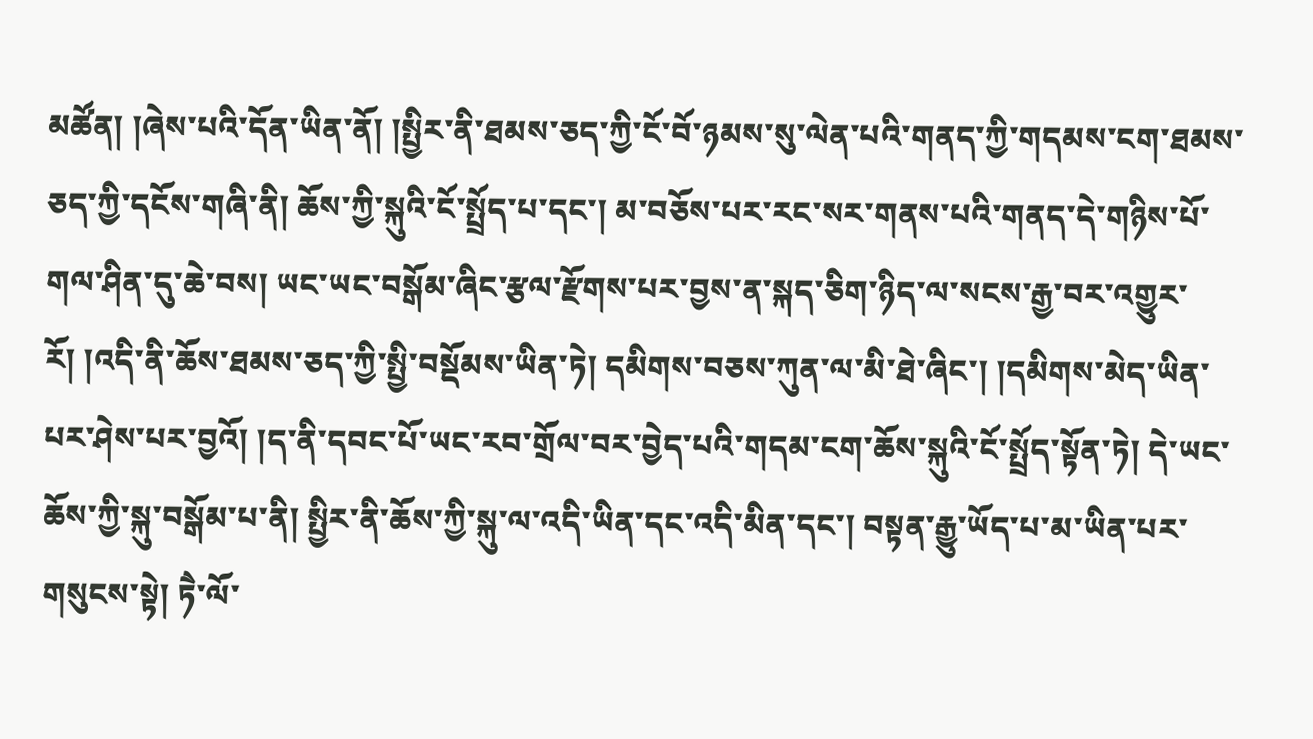མཚོན། །ཞེས་པའི་དོན་ཡིན་ནོ། །སྤྱིར་ནི་ཐམས་ཅད་ཀྱི་ངོ་བོ་ཉམས་སུ་ལེན་པའི་གནད་ཀྱི་གདམས་ངག་ཐམས་ཅད་ཀྱི་དངོས་གཞི་ནི། ཆོས་ཀྱི་སྐུའི་ངོ་སྤྲོད་པ་དང་། མ་བཅོས་པར་རང་སར་གནས་པའི་གནད་དེ་གཉིས་པོ་གལ་ཤིན་དུ་ཆེ་བས། ཡང་ཡང་བསྒོམ་ཞིང་རྩལ་རྫོགས་པར་བྱས་ན་སྐད་ཅིག་ཉིད་ལ་སངས་རྒྱ་བར་འགྱུར་རོ། །འདི་ནི་ཆོས་ཐམས་ཅད་ཀྱི་སྤྱི་བསྡོམས་ཡིན་ཏེ། དམིགས་བཅས་ཀུན་ལ་མི་ཐེ་ཞིང་། །དམིགས་མེད་ཡིན་པར་ཤེས་པར་བྱའོ། །ད་ནི་དབང་པོ་ཡང་རབ་གྲོལ་བར་བྱེད་པའི་གདམ་ངག་ཆོས་སྐུའི་ངོ་སྤྲོད་སྟོན་ཏེ། དེ་ཡང་ཆོས་ཀྱི་སྐུ་བསྒོམ་པ་ནི། སྤྱིར་ནི་ཆོས་ཀྱི་སྐུ་ལ་འདི་ཡིན་དང་འདི་མིན་དང་། བསྟན་རྒྱུ་ཡོད་པ་མ་ཡིན་པར་གསུངས་སྟེ། ཏཻ་ལོ་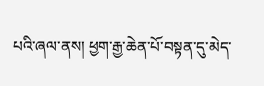པའི་ཞལ་ནས། ཕྱག་རྒྱ་ཆེན་པོ་བསྟན་དུ་མེད་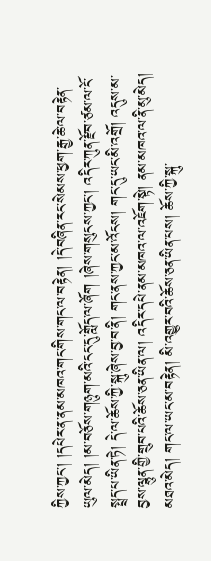ཀྱིས་ཀྱང་། །དཔེར་ན་ནམ་མཁའ་གང་གིས་གང་ལ་བརྟེན། །དེ་བཞིན་རང་སེམས་ཕྱག་རྒྱ་ཆེ་ལ་བརྟེན་ཡུལ་མེད། །མ་བཅོས་གཉུག་མའི་ངང་དུ་གློད་ལ་ཞོག །ཞེས་གསུངས་ཀྱང་། འདིར་ཀུན་རྫོབ་ཙམ་ལ་ངོ་སྤྲད་པ་ཡིན་ཏེ། དེ་ལ་ཆོས་ཀྱི་སྐུ་ཞེས་བྱ་བ་ནི། གང་ནས་ཀྱང་མ་འོངས། གང་དུ་ཡང་མི་འགྲོ། འདུས་མ་བྱས་ལྷུན་གྱི་གྲུབ་པའི་ཆོས་ཅན་ཡིན་ལ། འདིར་དཔེ་ནམ་མཁའ་ལ་འཇོག་སྟེ། ནམ་མཁའ་ལ་ནི་མུ་མེད། མཐའ་མེད། གང་ལ་ཡང་མ་བརྟེན། མི་འགྱུར་བའི་ཆོས་ཅན་ཡིན་པས། ཆོས་ཀྱི་སྐུ་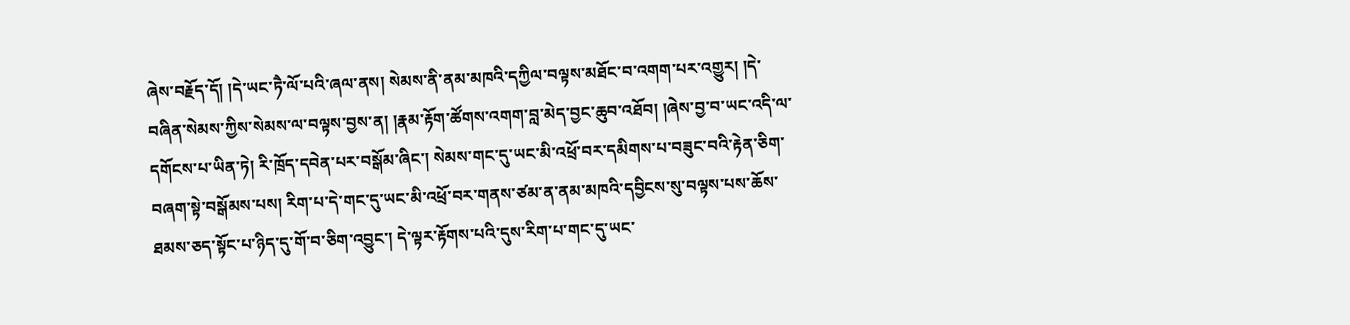ཞེས་བརྗོད་དོ། །དེ་ཡང་ཏཻ་ལོ་པའི་ཞལ་ནས། སེམས་ནི་ནམ་མཁའི་དཀྱིལ་བལྟས་མཐོང་བ་འགག་པར་འགྱུར། །དེ་བཞིན་སེམས་ཀྱིས་སེམས་ལ་བལྟས་བྱས་ན། །རྣམ་རྟོག་ཚོགས་འགག་བླ་མེད་བྱང་ཆུབ་འཐོབ། །ཞེས་བྱ་བ་ཡང་འདི་ལ་དགོངས་པ་ཡིན་ཏེ། རི་ཁྲོད་དབེན་པར་བསྒོམ་ཞིང་། སེམས་གང་དུ་ཡང་མི་འཕྲོ་བར་དམིགས་པ་བཟུང་བའི་རྟེན་ཅིག་བཞག་སྟེ་བསྒོམས་པས། རིག་པ་དེ་གང་དུ་ཡང་མི་འཕྲོ་བར་གནས་ཙམ་ན་ནམ་མཁའི་དབྱིངས་སུ་བལྟས་པས་ཆོས་ཐམས་ཅད་སྟོང་པ་ཉིད་དུ་གོ་བ་ཅིག་འབྱུང་། དེ་ལྟར་རྟོགས་པའི་དུས་རིག་པ་གང་དུ་ཡང་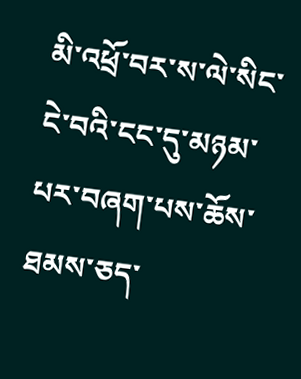མི་འཕྲོ་བར་ས་ལེ་སིང་ངེ་བའི་ངང་དུ་མཉམ་པར་བཞག་པས་ཆོས་ཐམས་ཅད་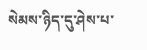སེམས་ཉིད་དུ་ཤེས་པ་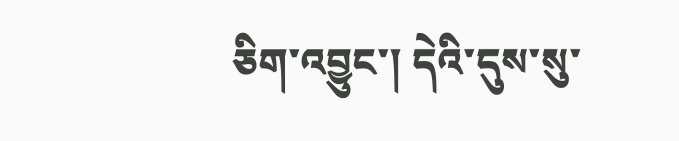ཅིག་འབྱུང་། དེའི་དུས་སུ་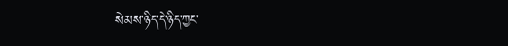སེམས་ཉིད་དེ་ཉིད་ཀྱང་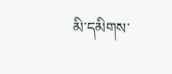མི་དམིགས་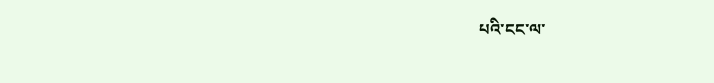པའི་ངང་ལ་